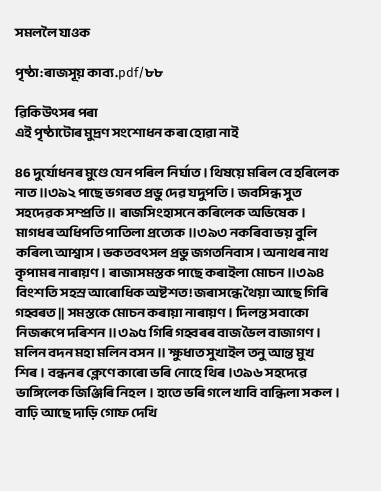সমললৈ যাওক

পৃষ্ঠা:ৰাজসূয় কাব্য.pdf/৮৮

ৱিকিউৎসৰ পৰা
এই পৃষ্ঠাটোৰ মুদ্ৰণ সংশোধন কৰা হোৱা নাই

86 দুৰ্যোধনৰ মুণ্ডে যেন পৰিল নিৰ্ঘাত। থিষয়ে মৰিল বে হৰিলেক নাত॥৩৯২ পাছে ভগৰত প্ৰভু দেৱ যদুপতি। জবসিন্ধ সুত সহদেৱক সম্প্ৰতি॥ ৰাজসিংহাসনে কৰিলেক অভিষেক। মাগধৰ অধিপতি পাতিলা প্ৰত্যেক॥৩৯৩ নকৰিবা ভয় বুলি কৰিল৷ আশ্বাস। ভকতবৎসল প্ৰভু জগতনিবাস। অনাথৰ নাথ কৃপামৰ নাৰায়ণ। ৰাজাসমস্তক পাছে কৰাইলা মোচন॥৩৯৪ বিংশতি সহস্ৰ আৰোধিক অষ্টশত! জৰাসন্ধে থৈয়া আছে গিৰি গহ্বৰত || সমস্তকে মোচন কৰায়া নাৰায়ণ। দিলন্ত সবাকো নিজৰূপে দৰিশন॥৩৯৫ গিৰি গহ্বৰৰ বাজ ভৈল বাজাগণ। মলিন বদন মহা মলিন বসন॥ ক্ষুধাত সুখাইল তনু আন্ত মুখ শিৰ। বন্ধনৰ ক্লেণে কাৰো ভৰি নোহে থিৰ।৩৯৬ সহদেৱে ভাঙ্গিলেক জিঞ্জিৰি নিহল। হাতে ভৰি গলে খাবি বান্ধিলা সকল। বাঢ়ি আছে দাড়ি গোফ দেখি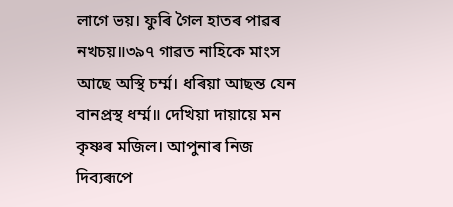লাগে ভয়। ফুৰি গৈল হাতৰ পাৱৰ নখচয়॥৩৯৭ গাৱত নাহিকে মাংস আছে অস্থি চৰ্ম্ম। ধৰিয়া আছন্ত যেন বানপ্ৰস্থ ধৰ্ম্ম॥ দেখিয়া দায়ায়ে মন কৃষ্ণৰ মজিল। আপুনাৰ নিজ দিব্যৰূপে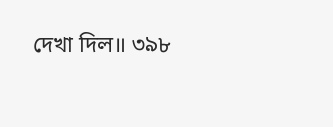দেখা দিল॥ ৩৯৮